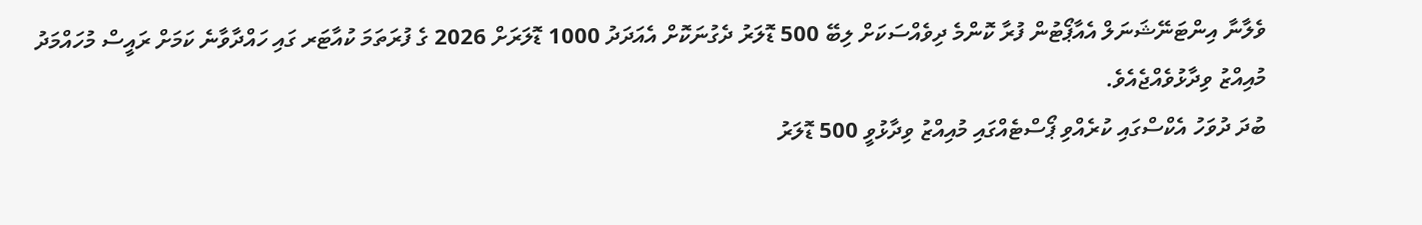ވެލާނާ އިންޓަނޭޝަނަލް އެއާޕޯޓުން ފުރާ ކޮންމެ ދިވެއްސަކަށް ލިބޭ 500 ޑޮލަރު ދެގުނަކޮށް އެއަދަދު 1000 ޑޮލަރަށް 2026 ގެ ފުރަތަމަ ކުއާޓަރ ގައި ހައްދާވާނެ ކަމަށް ރައީސް މުހައްމަދު މުއިއްޒު ވިދާޅުވެއްޖެއެވެ.
ބުދަ ދުވަހު އެކްސްގައި ކުރެއްވި ޕޯސްޓެއްގައި މުއިއްޒު ވިދާޅުވީ 500 ޑޮލަރު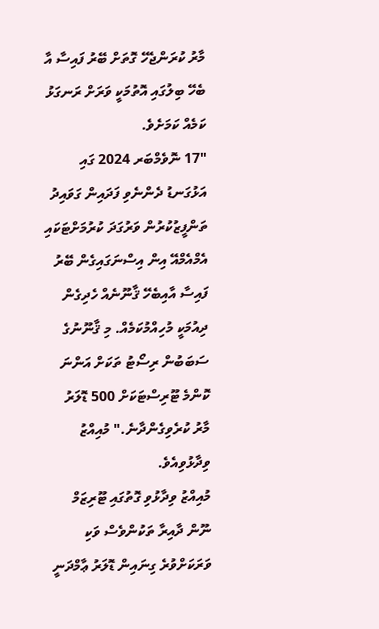މާރު ކުރަންޖެހޭ ގޮތަށް ބޭރު ފައިސާ އާ ބެހޭ ބިލުގައި އޮތުމަކީ ވަރަށް ރަނގަޅު ކަމެއް ކަމަށެވެ.
"17 ނޮވެމްބަރ 2024 ގައި އަޅުގަނޑު ދެންނެވި ފަދައިން ގަވައިދު ތަންފީޒުކުރުން ވަރުގަދަ ކުރުމަށްޓަކައި އެމްއެމްއޭ އިން އިސްނަގައިގެން ބޭރު ފައިސާ އާއިބެހޭ ޤާނޫނެއް ހެދިގެން ދިއުމަކީ މުހިއްމުކަމެއް. މި ޤާނޫނުގެ ސަބަބުން ރިސޯޓު ތަކަށް އަންނަ ކޮންމެ ޓޫރިސްޓަކަށް 500 ޑޮލަރު މާރު ކުރެވިގެންދާނެ." މުއިއްޒު ވިދާޅުވިއެވެ.
މުއިއްޒު ވިދާޅުވި ގޮތުގައި ޓޫރިޒަމް ނޫން ދާއިރާ ތަކުންވެސް ވަކި ވަރަކަށްވުރެ ގިނައިން ޑޮލަރު ޢާމްދަނީ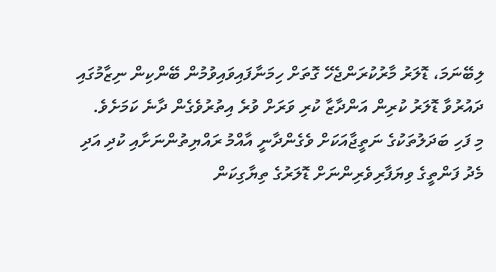ލިބޭނަމަ، ޑޮލަރު މާރުކުރަންޖެހޭ ގޮތަށް ހިމަނާފައިވައިވުމުން ބޭންކިން ނިޒާމުގައި ދައުރުވާ ޑޮލަރު ކުރިން އަންދާޒާ ކުރި ވަރަށް ވުރެ އިތުރުވެގެން ދާނެ ކަމަށެވެ.
މި ފަހި ބަދަލުތަކުގެ ނަތީޖާއަކަށް ވެގެންދާނީ އާއްމު ރައްޔިތުންނަށާއި ކުދި އަދި މެދު ފަންތީގެ ވިޔަފާރިވެރިންނަށް ޑޮލަރުގެ ތިޔާގިކަން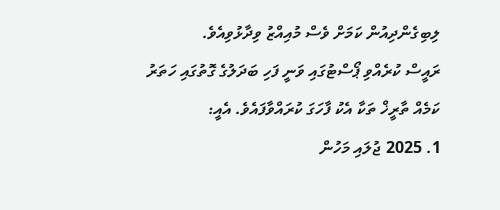ލިބިގެންދިއުން ކަމަށް ވެސް މުއިއްޒު ވިދާޅުވިއެވެ.
ރައީސް ކުރެއްވި ޕޯސްޓުގައި ވަނީ ފަހި ބަދަލުގެ ގޮތުގައި ހަތަރު ކަމެއް ތާރީޚް ތަކާ އެކު ފާހަގަ ކުރައްވާފައެވެ. އެއީ:
1. 2025 ޖުލައި މަހުން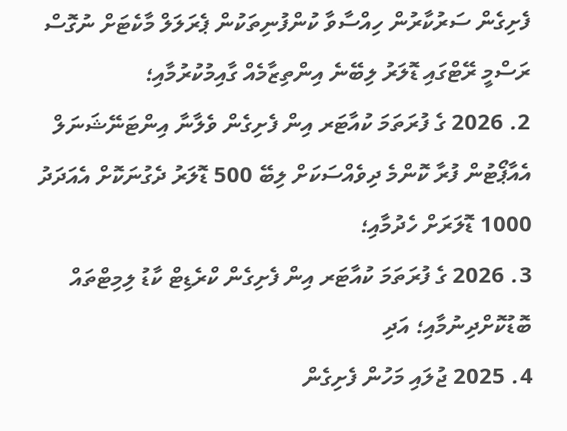ފެށިގެން ސަރުކާރުން ހިއްސާވާ ކުންފުނިތަކުން ޕެރަލަލް މާކެޓަށް ނުގޮސް ރަސްމީ ރޭޓްގައި ޑޮލަރު ލިބޭނެ އިންތިޒާމެއް ގާއިމުކުރުމާއި؛
2. 2026 ގެ ފުރަތަމަ ކުއާޓަރ އިން ފެށިގެން ވެލާނާ އިންޓަނޭޝަނަލް އެއާޕޯޓުން ފުރާ ކޮންމެ ދިވެއްސަކަށް ލިބޭ 500 ޑޮލަރު ދެގުނަކޮށް އެއަދަދު 1000 ޑޮލަރަށް ހެދުމާއި؛
3. 2026 ގެ ފުރަތަމަ ކުއާޓަރ އިން ފެށިގެން ކްރެޑިޓް ކާޑު ލިމިޓްތައް ބޮޑުކޮށްދިނުމާއި؛ އަދި
4. 2025 ޖުލައި މަހުން ފެށިގެން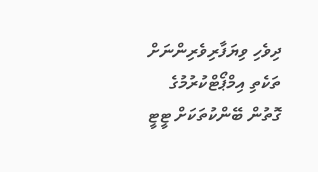ދިވެހި ވިޔަފާރިވެރިންނަށް ތަކެތި އިމްޕޯޓްކުރުމުގެ ގޮތުން ބޭންކުތަކަށް ޓީޓީ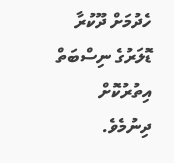ހެދުމަށް ދޫކުރާ ޑޮލަރުގެ ނިސްބަތް އިތުރުކޮށް ދިނުމެވެ.